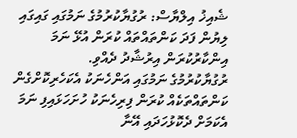ޝެއިޚު އިލްޔާސް: ރުގުޔާކުރުމުގެ ނަމުގައި ގައިގައި ލިޔުން ފަދަ ކަންތައްތައް ކުރަން އުޅޭ ނަމަ އިންކާރުކުރަން އިރުޝާދު ދެއްވި.
ރުގުޔާކުރުމުގެ ނަމުގައި އަންހެނަކު އެކަހެރިކޮށްގެން ކަންތައްތަކެއް ކުރަން ފިރިހެނަކު ހުށަހަޅައިފި ނަމަ އެކަމަށް ދެކޮޅުހަދައި އޭނާ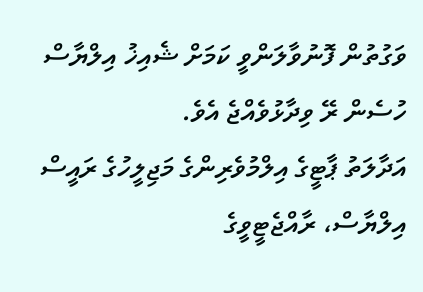ވަގުތުން ފޮނުވާލަންވީ ކަމަށް ޝެއިޚު އިލްޔާސް ހުސެން ރޭ ވިދާޅުވެއްޖެ އެވެ.
އަދާލަތު ޕާޓީގެ އިލްމުވެރިންގެ މަޖިލީހުގެ ރައީސް އިލްޔާސް، ރާއްޖެޓީވީގެ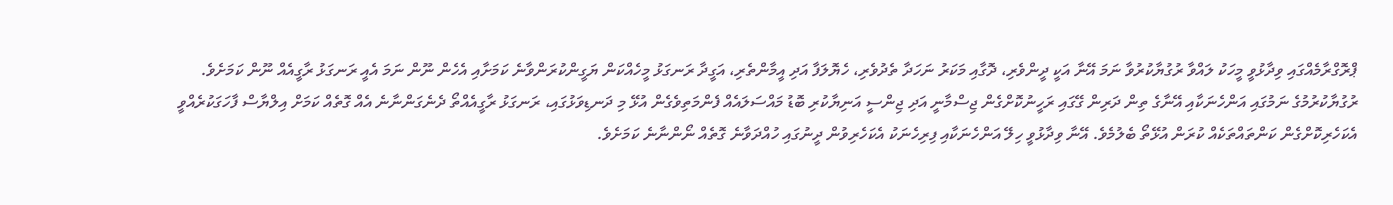ޕްރޮގްރާމެއްގައި ވިދާޅުވީ މީހަކު ލައްވާ ރުގުޔާކުރުވާ ނަމަ އޭނާ އަކީ ދީންވެރި، ދޮގާއި މަކަރު ނަހަދާ ތެދުވެރި، ހެޔޮލަފާ އަދި އީމާންތެރި، އަގީދާ ރަނގަޅު މީހެއްކަން ޔަގީންކުރަންވާނެ ކަމަށާއި އެހެން ނޫން ނަމަ އެއީ ރަނގަޅު ރާގީއެއް ނޫން ކަމަށެވެ.
ރުގުޔާކުރުމުގެ ނަމުގައި އަންހެނަކާއި އޭނާގެ ތިން ދަރިން ގޭގައި ރަހީނުކޮށްގެން ޖިސްމާނީ އަދި ޖިންސީ އަނިޔާކުރި ބޮޑު މައްސަލައެއް ފެންމަތިވެގެން އުޅޭ މި ދަނޑިވަޅުގައި، ރަނގަޅު ރާގީއެއްތޯ ދެނެގަންނާނެ އެއް ގޮތެއް ކަމަށް އިލްޔާސް ފާހަގަކުރެއްވީ އެކަހެރިކޮށްގެން ކަންތައްތަކެއް ކުރަން އުޅޭތޯ ބެލުމެވެ. އޭނާ ވިދާޅުވީ ހިލޭ އަންހެނަކާއި ފިރިހެނަކު އެކަހެރިވުން ދީނުގައި ހުއްދަވާނެ ގޮތެއް ނޯންނާނެ ކަމަށެވެ.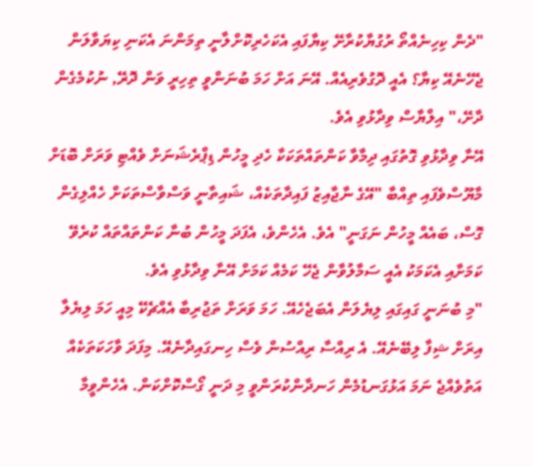"ދެން ކިހިނެއްތޯ ރުގުޔާކުރާށޭ ކިޔާފައި އެކަހެރިކޮށްލާނީ ތިމަންނަ އެކަނި ކިޔަވާލަން ޖެހޭނެއޭ ކިޔާ؟ އެއީ ދޮގުވެރިއެއް. އޭނަ އަށް ހަމަ ބުނަންވީ ތިހިރީ ވަން ދޮރޭ, ނުކުމެގެން ދާށޭ،" އިލްޔާސް ވިދާޅުވި އެވެ.
އޭނާ ވިދާޅުވި ގޮތުގައި ދިމާވާ ކަންތައްތަކަކާ ހެދި މީހުން ޑިޕްރެޝަނަށް ވެއްޓި ވަރަށް ބޮޑަށް މާޔޫސްވެފައި ތިއްބާ "އޭގެ ނާޖާއިޒު ފައިދާތަކެއް، ޝައިތާނީ ވަސްވާސްތަކަށް ހެއްލިގެން ގޮސް، ބައެއް މީހުން ނަގަނީ" އެވެ. އެހެންވެ، އެފަދަ މީހުން ބުނާ ކަންތައްތައް ކުރެވޭ ކަމަށާއި އެކަމަކު އެއީ ސަމާލުވާން ޖެހޭ ކަމެއް ކަމަށް އޭނާ ވިދާޅުވި އެވެ.
"މި ބުނަނީ ގައިގައި ލިޔެލަން އެބަޖެހެއޭ. ހަމަ ވަރަށް ތަޖުރިބާ އެއްޗެކޭ މިއީ ހަމަ ލިޔެލާ އިރަށް ޝިފާ ލިބޭނެއޭ. އެ ރިއްސާ ރިއްސުން ވެސް ހިނގައިދާނެއޭ. މިފަދަ ވާހަކަތަކެއް އަތުވެއްޖެ ނަމަ އަޅުގަނޑުމެން ހަނދާންކުރަންވީ މި ދަނީ ގޯސްކޮށްކަން. އެހެންވީމާ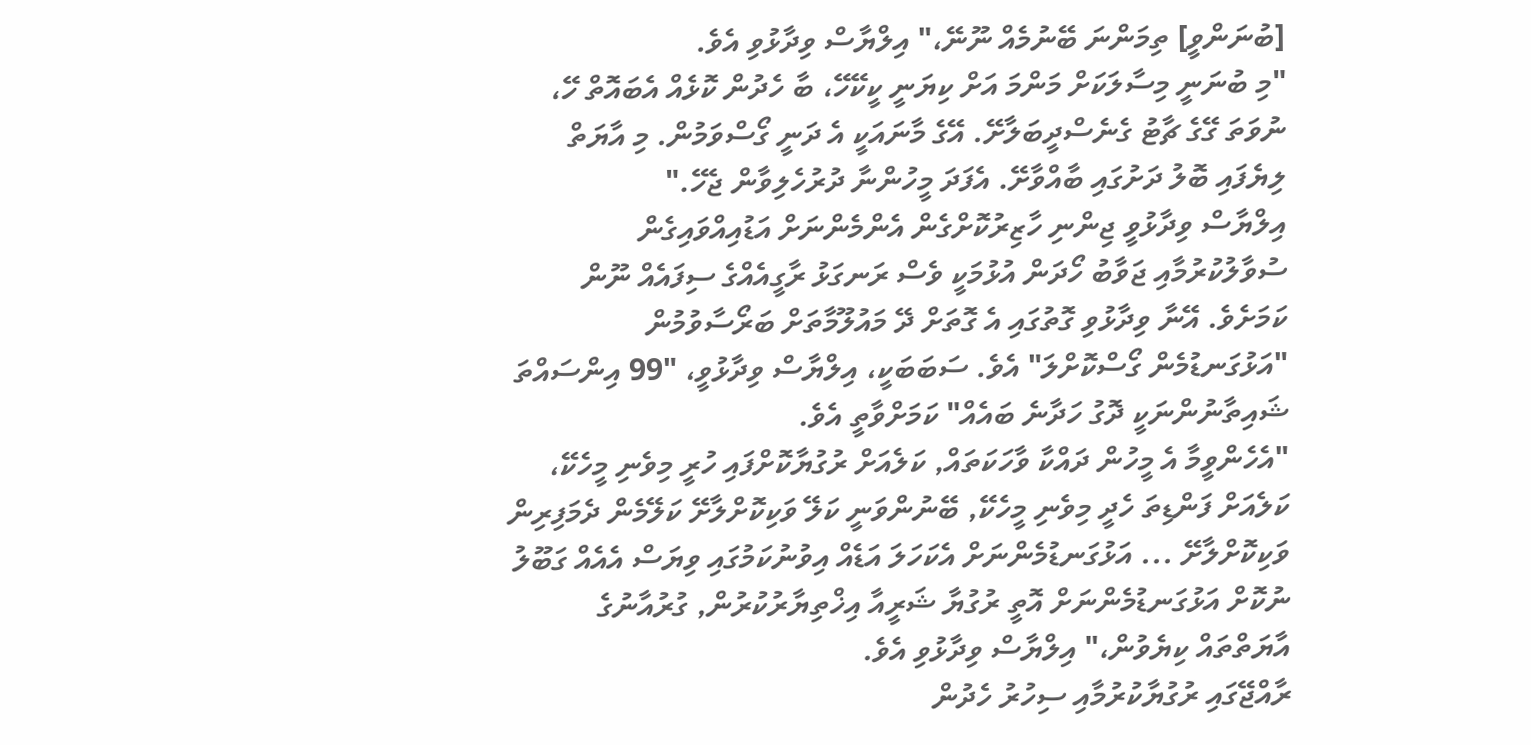[ބުނަންވީ] ތިމަންނަ ބޭނުމެއް ނޫނޭ،" އިލްޔާސް ވިދާޅުވި އެވެ.
"މި ބުނަނީ މިސާލަކަށް މަންމަ އަށް ކިޔަނީ ކީކޭހޭ، ބާ ހެދުން ކޮޅެއް އެބައޮތް ހޭ، ނުވަތަ ގޭގެ ޗާޓު ގެނެސްދީބަލާށޭ. އޭގެ މާނައަކީ އެ ދަނީ ގޯސްވަމުން. މި އާޔަތް ލިޔެފައި ބޮލު ދަށުގައި ބާއްވާށޭ. އެފަދަ މީހުންނާ ދުރުހެލިވާން ޖެހޭ."
އިލްޔާސް ވިދާޅުވީ ޖިންނި ހާޒިރުކޮށްގެން އެންމެންނަށް އަޑުއިއްވައިގެން ސުވާލުކުރުމާއި ޖަވާބު ހޯދަން އުޅުމަކީ ވެސް ރަނގަޅު ރާގީއެއްގެ ސިފައެއް ނޫން ކަމަށެވެ. އޭނާ ވިދާޅުވި ގޮތުގައި އެ ގޮތަށް ދޭ މައުލޫމާތަށް ބަރޯސާވުމުން "އަޅުގަނޑުމެން ގޯސްކޮށްލަ" އެވެ. ސަބަބަކީ، އިލްޔާސް ވިދާޅުވީ، "99 އިންސައްތަ ޝައިތާނުންނަކީ ދޮގު ހަދާނެ ބައެއް" ކަމަށްވާތީ އެވެ.
"އެހެންވީމާ އެ މީހުން ދައްކާ ވާހަކަތައް, ކަލެއަށް ރުގުޔާކޮށްފައި ހުރީ މިވެނި މީހެކޭ، ކަލެއަށް ފަންޑިތަ ހެދީ މިވެނި މީހެކޭ, ބޭނުންވަނީ ކަލޭ ވަކިކޮށްލާށޭ ކަލޭމެން ދެމަފިރިން ވަކިކޮށްލާށޭ ... އަޅުގަނޑުމެންނަށް އެކަހަލަ އަޑެއް އިވުނުކަމުގައި ވިޔަސް އެއެއް ގަބޫލު ނުކޮށް އަޅުގަނޑުމެންނަށް އޮތީ ރުގުޔާ ޝަރީއާ އިޚްތިޔާރުކުރުން, ގުރުއާނުގެ އާޔަތްތައް ކިޔެވުން،" އިލްޔާސް ވިދާޅުވި އެވެ.
ރާއްޖޭގައި ރުގުޔާކުރުމާއި ސިހުރު ހެދުން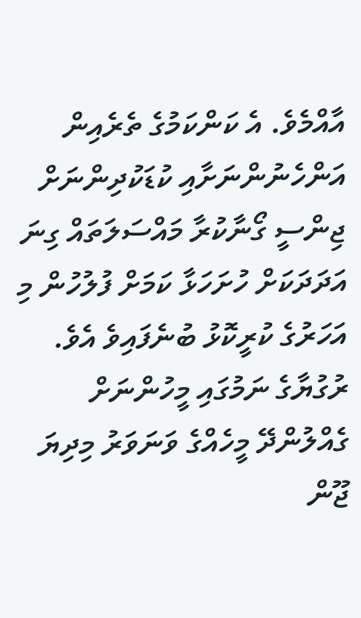އާއްމެވެ. އެ ކަންކަމުގެ ތެރެއިން އަންހެނުންނަށާއި ކުޑަކުދިންނަށް ޖިންސީ ގޯނާކުރާ މައްސަލަތައް ގިނަ އަދަދަކަށް ހުށަހަޅާ ކަމަށް ފުލުހުން މި އަހަރުގެ ކުރީކޮޅު ބުނެފައިވެ އެވެ. ރުގުޔާގެ ނަމުގައި މީހުންނަށް ގެއްލުންދޭ މީހެއްގެ ވަނަވަރު މިދިޔަ ޖޫން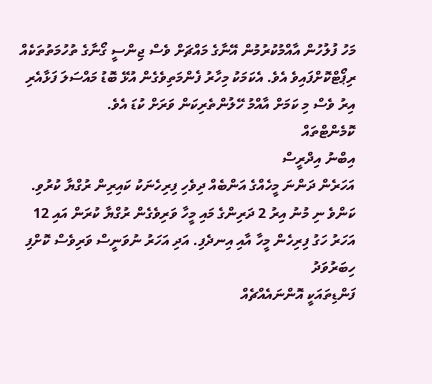މަހު ފުލުހުން އާއްމުކުރުމުން އޭނާގެ މައްޗަށް ވެސް ޖިންސީ ގޯނާގެ ތުހުމަތުތަކެއް ރިޕޯޓްކޮށްފައިވެ އެވެ. އެކަމަކު މިހާރު ފެންމަތިވެގެން އުޅޭ ބޮޑު މައްސަލަ ފަޅާއެރި އިރު ވެސް މި ކަމަށް އާއްމު ހޭލުންތެރިކަން ވަރަށް ކުޑަ އެވެ.
ކޮމެންޓްތައް
އިބްނު އިދްރީސް
އަހަރެން ދަންނަ މީހެއްގެ އަންބެއް ދިވެހި ފިރިހެނަކު ކައިރިން ރުގްޔާ ކުރުވި. ކަންވެ ނި މުނު އިރު 2 ދަރިންގެ މައި މީހާ ވަރިވެގެން ރުގްޔާ ކުރަން އައި 12 އަހަރު ހަގު ފިރިހެން މީހާ އާއި އިނދެފި. އަދި އަހަރު ނުވަނީސް ވަރިވެސް ކޮށްފި
ހިބަރުވަދު
ފަންޑިތައަކީ އޮންނައެއްޗެއް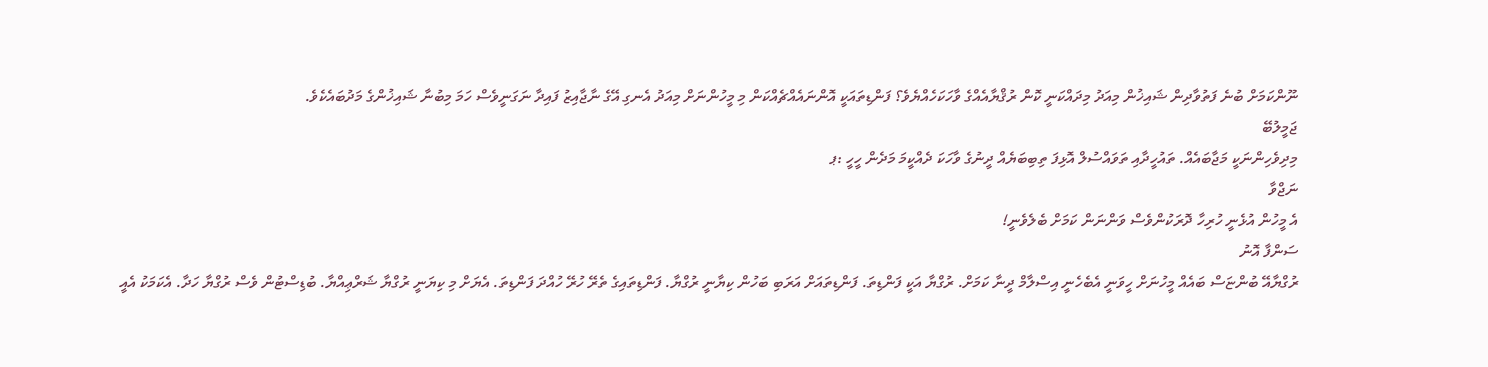ނޫންކަމަށް ބުނެ ފަތުވާދިން ޝައިޚުން މިއަދު މިދައްކަނީ ކޮން ރުޤްޔާއެއްގެ ވާހަކަހެއްޔެވެ؟ ފަންޑިތައަކީ އޮންނައެއްޗެއްކަން މި މީހުންނަށް މިއަދު އެނގި އޭގެ ނާޖާއިޒު ފައިދާ ނަގަނީވެސް ހަމަ މިބުނާ ޝައިޚުންގެ މަދުބައެކެވެ.
ޖަމީލުބޭ
މިދިވެހިންނަކީ މަޖާބައެއް. ތައުހީދާއި ތަވައްސުލް އޮޅިފަ ތިބިބަޔެއް ދީނުގެ ވާހަކަ ދެއްކީމަ މަދެން ހީހީ :ޕ
ނަޖްވާ
އެ މީހުން އުޅެނީ ހުރިހާ ދޮރަކުންވެސް ވަންނަން ކަމަށް ބެލެވެނީ!
ސަންފާ އޮނު
ރުގްޔާއޭ ބުންޏަސް ބައެއް މީހުނަށް ހީވަނީ އެބެހެނީ އިސްލާމް ދީނާ ކަމަށް. ރުގްޔާ އަކީ ފަންޑިތަ. ފަންޑިތައަށް އަރަބި ބަހުން ކިޔާނީ ރުގްޔާ. ފަންޑިތައިގެ ތެރޭ ހުރޭ ހުއްދަ ފަންޑިތަ. އެޔަށް މި ކިޔަނީ ރުގްޔާ ޝަރްޢިއްޔާ. ބުޑިސްޓުން ވެސް ރުގްޔާ ހަދާ. އެކަމަކު އެއީ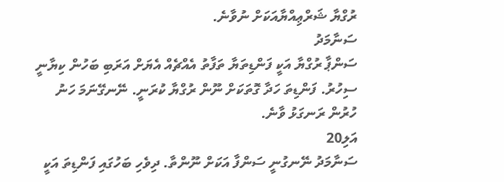ރުގްޔާ ޝަރްޢިއްޔާއަކަށް ނުވާނެ.
ސަނާމަދު
ސަންޕާ ރުގްޔާ އަކީ ފަންޑިތަޔާ ތަފާތު އެއްޗެއް އެޔަށް އަރަބި ބަހުން ކިޔާނީ ސިހުރު. ފަންޑިތަ ހަދާ ގޮތަކަށް ނޫން ރުގްޔާ ކުރަނީ. ނޭނގޭނަމަ ހަނު ހުރުން ރަނގަޅު ވާނެ.
އަލި20
ސަނާމަދު ނޭނގުނީ ސަންފާ އަކަށް ނޫންތާ. ދިވެހި ބަހުގައި ފަންޑިތަ އަކީ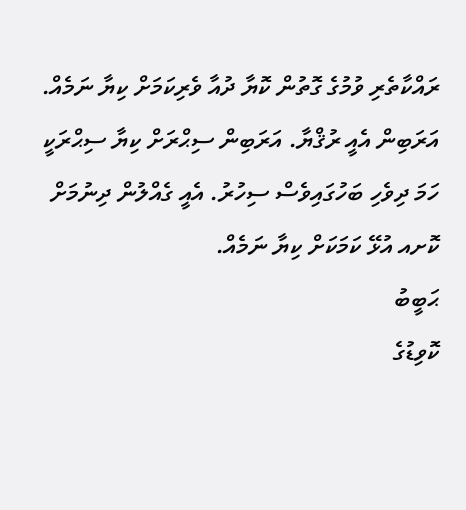ރައްކާތެރި ވުމުގެ ގޮތުން ކޮޔާ ދުއާ ވެރިކަމަށް ކިޔާ ނަމެއް. އަރަބިން އެއީ ރުޤްޔާ. އަރަބިން ސިޙްރަށް ކިޔާ ސިޙްރަކީ ހަމަ ދިވެހި ބަހުގައިވެސް ސިހުރު. އެއީ ގެއްލުން ދިނުމަށް ކޮށއ އުޅޭ ކަމަކަށް ކިޔާ ނަމެއް.
ޙަބީބު
ކޮވިޑުގެ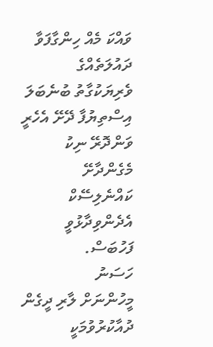ވައްކަ މެއް ހިންގާފަވާ ދައުލަތެއްގެ ވެރިޔަކުގާތު ބުނެބަލަ އިސްތިޔުފާ ދޭށޭ އެހެރީ ވަންދޮރޭ ނިކު މެގެންދާށޭ
ކައްނެލިސޭކް
އެދެންވިދާޅުވީ ފަހުބަސް.
ހަސަނު
މީހުންނަށް ލާރި ދީގެން ދުއާކުރުވުމަކީ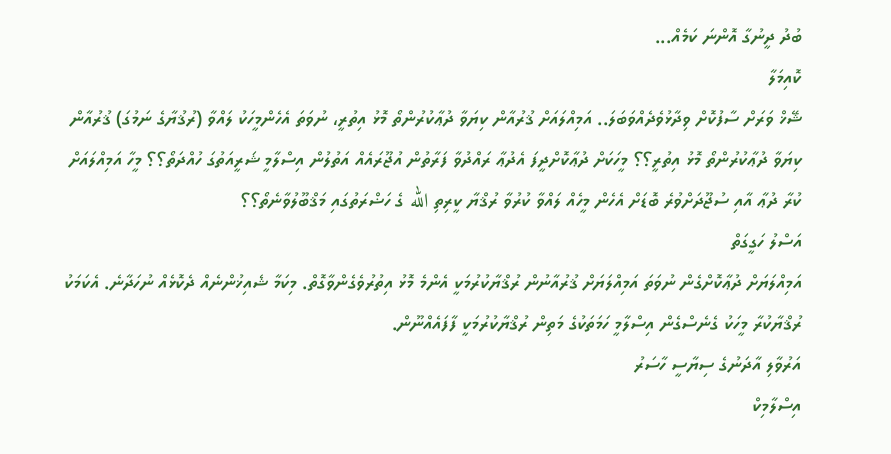ބުދު ދީނުގާ އޮންނަ ކަމެއް...
ކޮއިމަލާ
ޝޭޚް ވަރަށް ސާފުކޮށް ވިދާޅުވެދެއްވަބަލަ.. އަމިއްލައަށް ޤުރުއާން ކިޔަވާ ދުޢާކުރުންތޯ މޮޅު އިތުރީ، ނުވަތަ އެހެންމީހަކު ލައްވާ (ރުޤުޔާގެ ނަމުގަ) ޤުރުއާން ކިޔަވާ ދުޢާކުރުންތޯ މޮޅު އިތުރީ؟؟ މީހަކަށް ދުޢާކޮށްދީފަ އެދުޢާ ރައްދުވާ ފަރާތުން އުޖޫރައެއް އަތުލުން އިސްލާމީ ޝަރީއަތުގަ ހުއްދަތޯ؟؟ މީހާ އަމިއްލައަށް ކުރާ ދުޢާ އާއި ސުޖޫދަށްވުރެ ބޮޑަށް އެހެން މީހެއް ލައްވާ ކުރުވާ ރުޤްޔާ ކީރިތި الله ގެ ހަޟްރަތުގައި މަޤްބޫލުވާނެތޯ؟؟
އަސްލު ހަގީގަތް
އަމިއްލަޔަށް ދުޢާކޮށްގެން ނުވަތަ އަމިއްލަޔަށް ޤުރުއާނުން ރުޤްޔާކުރުމަކީ އެންމެ މޮޅު އިތުރުވެގެންވާގޮތް. މިކަމާ ޝެއިޚުންނެއް ދެކޮޅެއް ނުހަދާނެ. އެކަމަކު ރުޤްޔާކުރާ މީހަކު ގެނެސްގެން އިސްލާމީ ހަމަތަކުގެ މަތިން ރުޤްޔާކުރުމަކީ ފާފައެއްނޫން.
އަރުވާލި އާދަނުގެ ސިޔާސީ ހާސަރު
އިސްލާމިކް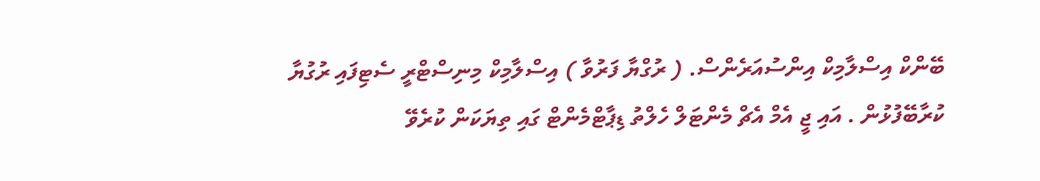ބޭންކް އިސްލާމިކް އިންސުއަރެންސް. ( ރުގްޔާ ފަރުވާ ) އިސްލާމިކް މިނިސްޓްރީ ސެޓިފައި ރުގުޔާ ކުރާބޭފުޅުން . އައި ޖީ އެމް އެޗް މެންޓަލް ހެލްތު ޑިޕާޓްމެންޓް ގައި ތިޔަކަން ކުރެވޭ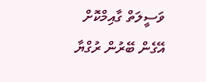ވަސީލަތް ގާއިމްކޮށް އޭގެން ބޭރުން ރުގްޔާ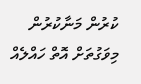ކުރުން މަނާކުރުން މިވަގުތަށް އޮތް ހައްލެއް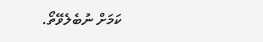ކަމަށް ނުބެލެވޭތޯ.